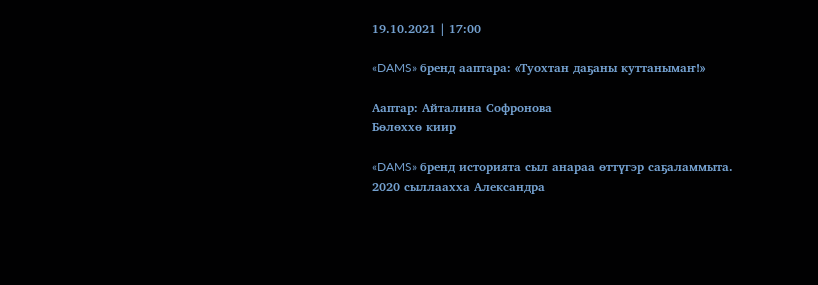19.10.2021 | 17:00

«DAMS» бренд ааптара: «Туохтан даҕаны куттанымаҥ!»

Ааптар: Айталина Софронова
Бөлөххө киир

«DAMS» бренд историята сыл анараа өттүгэр саҕаламмыта. 2020 сыллаахха Александра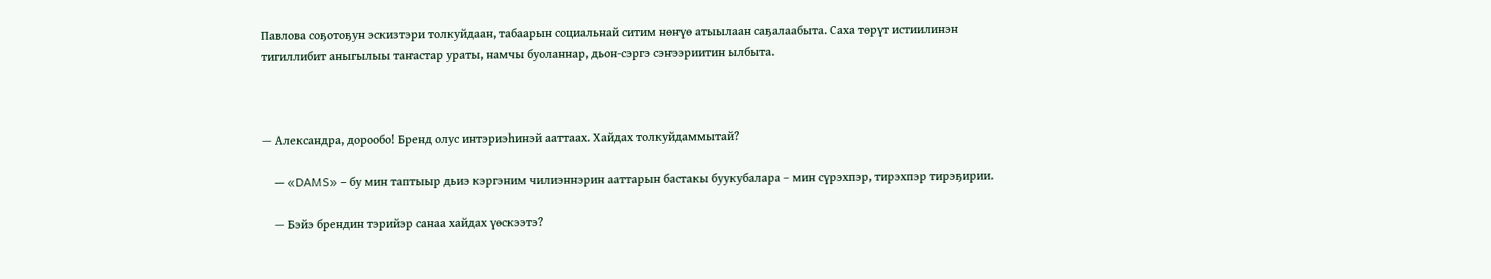Павлова соҕотоҕун эскизтэри толкуйдаан, табаарын социальнай ситим нөҥүө атыылаан саҕалаабыта. Саха төрүт истиилинэн тигиллибит аныгылыы таҥастар ураты, намчы буоланнар, дьон-сэргэ сэҥээриитин ылбыта.



— Александра, дорообо! Бренд олус интэриэһинэй ааттаах. Хайдах толкуйдаммытай?

    — «DAMS» – бу мин таптыыр дьиэ кэргэним чилиэннэрин ааттарын бастакы буукубалара – мин сүрэхпэр, тирэхпэр тирэҕирии.

    — Бэйэ брендин тэрийэр санаа хайдах үөскээтэ?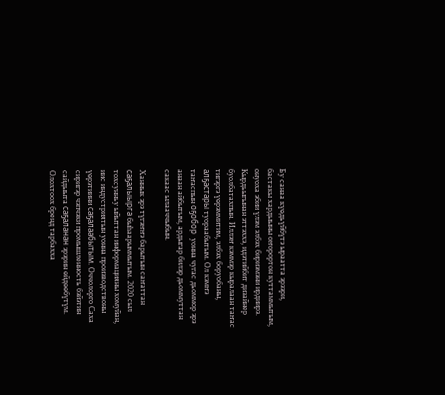Бу санаа күөдьүйбүтэ ыраатта эрээри, бастакы хардыыны оҥорортон куттаммытым, онуоха эбии үлэм элбэх бириэмэни ирдиирэ. Кырдьыгынан эттэххэ, идэтийбит дизайнер буолбатахпын. Иллэҥ кэммэр кыралаан таҥас тигэргэ үөрэммитим, элбэх боруобаны, алҕастары туораабытым. Ол кэмҥэ таҥаспын оҕобор  уонна чугас дьоммор эрэ анаан айбытым, ардыгар билэр дьоммуттан сакаас ылааччыбын.

Ханнык эрэ түгэҥҥэ барытын саҥаттан саҕалыырга быһаарыммытым. 2020 сыл тохсунньу ыйыттан информацияны хомуйан, иис индустриятын уонна производствоны үөрэтиини саҕалаабытым. Оччолорго Саха сиригэр чэпчэки промышленность бэйэтин сайдыыта саҕаланан эрэрин өйдөөбүтүм. Олохтоох бренд тарбахха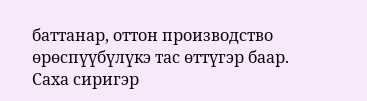баттанар, оттон производство өрөспүүбүлүкэ тас өттүгэр баар. Саха сиригэр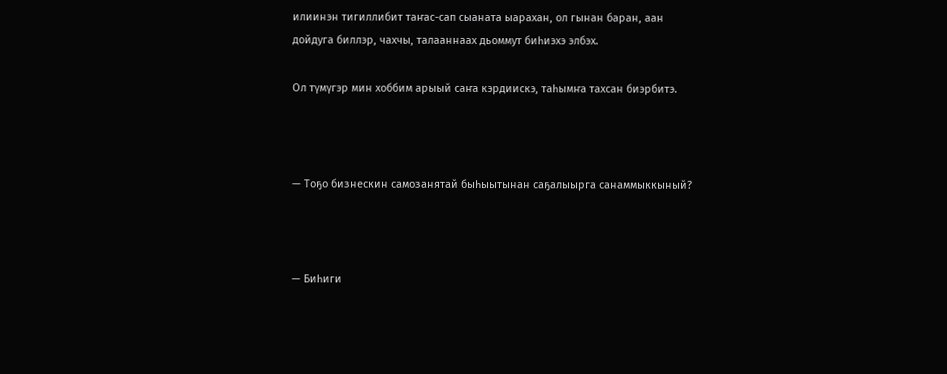илиинэн тигиллибит таҥас-сап сыаната ыарахан, ол гынан баран, аан дойдуга биллэр, чахчы, талааннаах дьоммут биһиэхэ элбэх.

Ол түмүгэр мин хоббим арыый саҥа кэрдиискэ, таһымҥа тахсан биэрбитэ.



— Тоҕо бизнескин самозанятай быһыытынан саҕалыырга санаммыккыный?



— Биһиги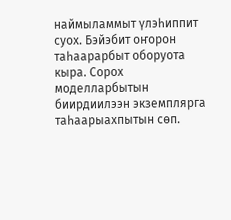наймыламмыт үлэһиппит суох. Бэйэбит оҥорон таһаарарбыт оборуота кыра. Сорох моделларбытын биирдиилээн экземплярга таһаарыахпытын сөп.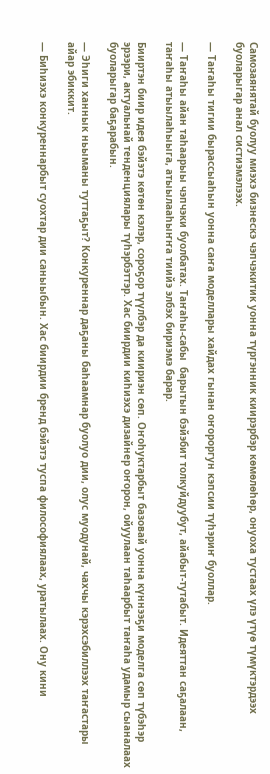Самозаянятай буолуу миэхэ бизнескэ чэпчэкитик уонна түргэнник киирэрбэр көмөлөһөр, онуоха тустаах үлэ үтүө түмүктэрдээх буоларыгар анал систиэмэлээх.

— Таҥаһы тигии бырассыаһын уонна саҥа моделлары хайдах гынан оҥороргун кэпсии түһэриҥ буоллар.

— Таҥаһы айан таһаарыы чэпчэки буолбатах. Таҥаһы-сабы  барытын бэйэбит толкуйдуубут, айабыт-тутабыт. Идеяттан саҕалаан, таҥаһы атыылаһыыга, атыылааһыҥҥа тиийэ элбэх бириэмэ барар.

Бииртэн биир идея бэйэтэ көтөн кэлэр, сороҕор түүлбэр да киириэн сөп. Оҥоһуктарбыт базовай уонна күннээҕи моделга сөп түбэһэр эрээри, актуальнай тенденциялары түһэрбэттэр. Хас биирдии киһиэхэ дизайнер оҥорон, ойуулаан таһаарбыт таҥаһа удамыр сыаналаах буоларыгар баҕарабын.

— Эһиги ханнык ньыманы туттаҕыт? Конкуреннар даҕаны баһаамнар буолуо дии, олус муодунай, чахчы кэрэхсэбиллээх таҥастары айар эбиккит.

— Биһиэхэ конкуреннарбыт суохтар дии саныыбын. Хас биирдии бренд бэйэтэ туспа философиялаах, уратылаах. Ону кини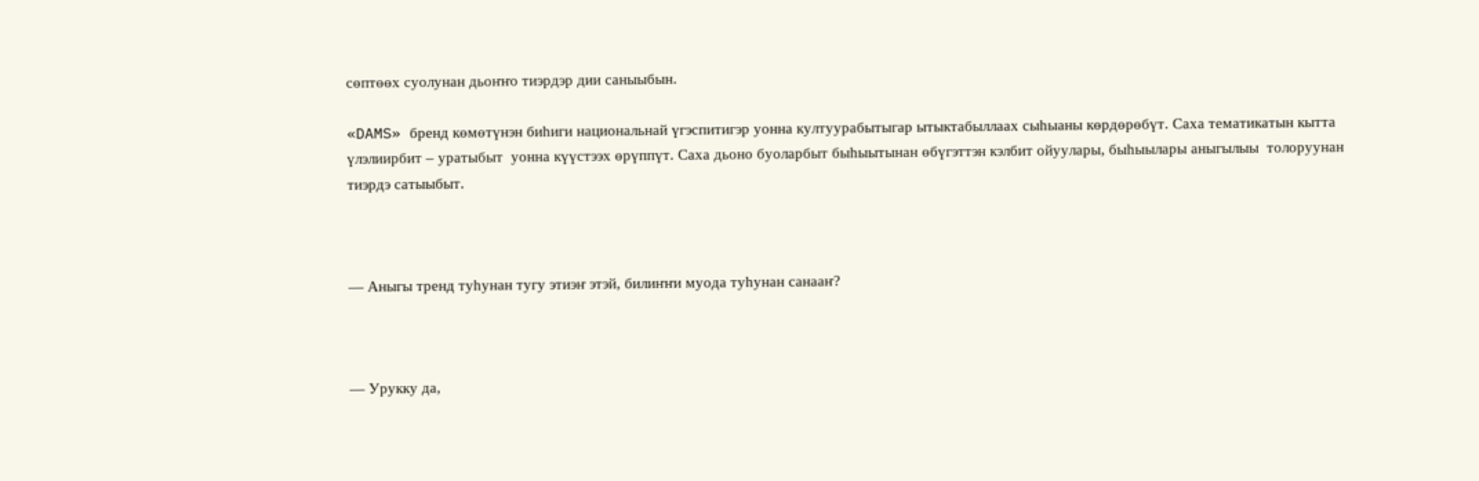сөптөөх суолунан дьоҥҥо тиэрдэр дии саныыбын.

«DAMS» бренд көмөтүнэн биһиги национальнай үгэспитигэр уонна култуурабытыгар ытыктабыллаах сыһыаны көрдөрөбүт. Саха тематикатын кытта үлэлиирбит – уратыбыт  уонна күүстээх өрүппүт. Саха дьоно буоларбыт быһыытынан өбүгэттэн кэлбит ойуулары, быһыылары аныгылыы  толоруунан тиэрдэ сатыыбыт.



— Аныгы тренд туһунан тугу этиэҥ этэй, билиҥҥи муода туһунан санааҥ?



— Урукку да,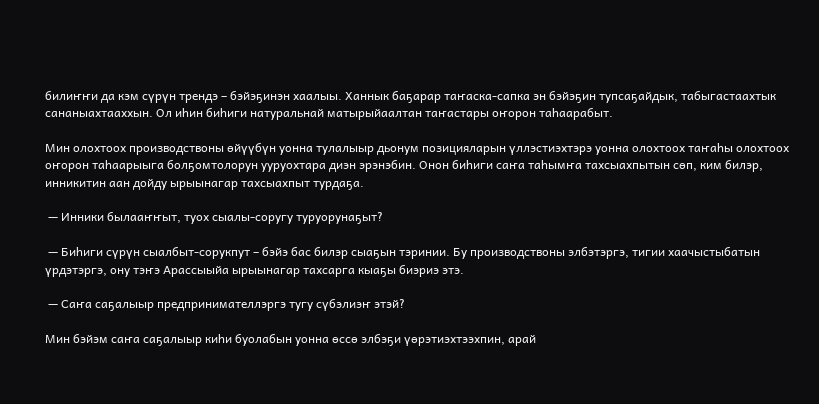билиҥҥи да кэм сүрүн трендэ – бэйэҕинэн хаалыы. Ханнык баҕарар таҥаска-сапка эн бэйэҕин тупсаҕайдык, табыгастаахтык сананыахтааххын. Ол иһин биһиги натуральнай матырыйаалтан таҥастары оҥорон таһаарабыт.

Мин олохтоох производствоны өйүүбүн уонна тулалыыр дьонум позицияларын үллэстиэхтэрэ уонна олохтоох таҥаһы олохтоох оҥорон таһаарыыга болҕомтолорун ууруохтара диэн эрэнэбин. Онон биһиги саҥа таһымҥа тахсыахпытын сөп, ким билэр, инникитин аан дойду ырыынагар тахсыахпыт турдаҕа.

 — Инники былааҥҥыт, туох сыалы-соругу туруорунаҕыт?

 — Биһиги сүрүн сыалбыт-сорукпут – бэйэ бас билэр сыаҕын тэринии. Бу производствоны элбэтэргэ, тигии хаачыстыбатын үрдэтэргэ, ону тэҥэ Арассыыйа ырыынагар тахсарга кыаҕы биэриэ этэ.

 — Саҥа саҕалыыр предпринимателлэргэ тугу сүбэлиэҥ этэй?

Мин бэйэм саҥа саҕалыыр киһи буолабын уонна өссө элбэҕи үөрэтиэхтээхпин, арай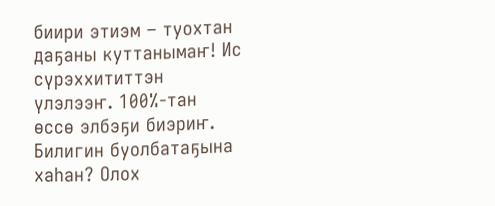биири этиэм – туохтан даҕаны куттанымаҥ! Ис сүрэххититтэн үлэлээҥ. 100%-тан өссө элбэҕи биэриҥ. Билигин буолбатаҕына хаһан? Олох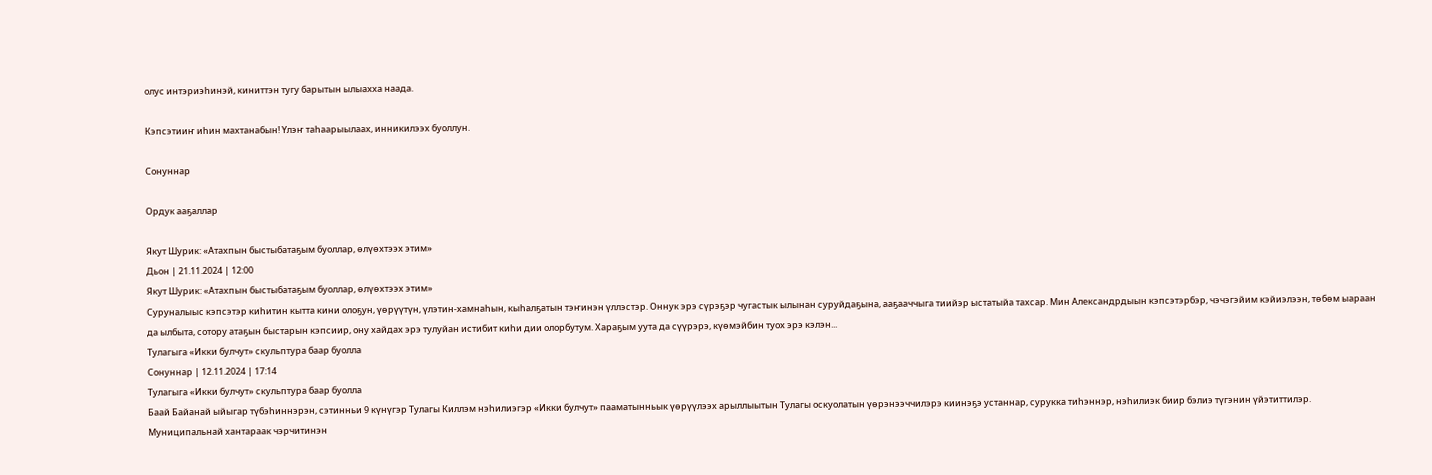олус интэриэһинэй, киниттэн тугу барытын ылыахха наада.

Кэпсэтииҥ иһин махтанабын! Үлэҥ таһаарыылаах, инникилээх буоллун.

Сонуннар

Ордук ааҕаллар

Якут Шурик: «Атахпын быстыбатаҕым буоллар, өлүөхтээх этим»
Дьон | 21.11.2024 | 12:00
Якут Шурик: «Атахпын быстыбатаҕым буоллар, өлүөхтээх этим»
Суруналыыс кэпсэтэр киһитин кытта кини олоҕун, үөрүүтүн, үлэтин-хамнаһын, кыһалҕатын тэҥинэн үллэстэр. Оннук эрэ сүрэҕэр чугастык ылынан суруйдаҕына, ааҕааччыга тиийэр ыстатыйа тахсар. Мин Александрдыын кэпсэтэрбэр, чэчэгэйим кэйиэлээн, төбөм ыараан да ылбыта, сотору атаҕын быстарын кэпсиир, ону хайдах эрэ тулуйан истибит киһи дии олорбутум. Хараҕым уута да сүүрэрэ, күөмэйбин туох эрэ кэлэн...
Тулагыга «Икки булчут» скульптура баар буолла
Сонуннар | 12.11.2024 | 17:14
Тулагыга «Икки булчут» скульптура баар буолла
Баай Байанай ыйыгар түбэһиннэрэн, сэтинньи 9 күнүгэр Тулагы Киллэм нэһилиэгэр «Икки булчут» пааматынньык үөрүүлээх арыллыытын Тулагы оскуолатын үөрэнээччилэрэ киинэҕэ устаннар, сурукка тиһэннэр, нэһилиэк биир бэлиэ түгэнин үйэтиттилэр. Муниципальнай хантараак чэрчитинэн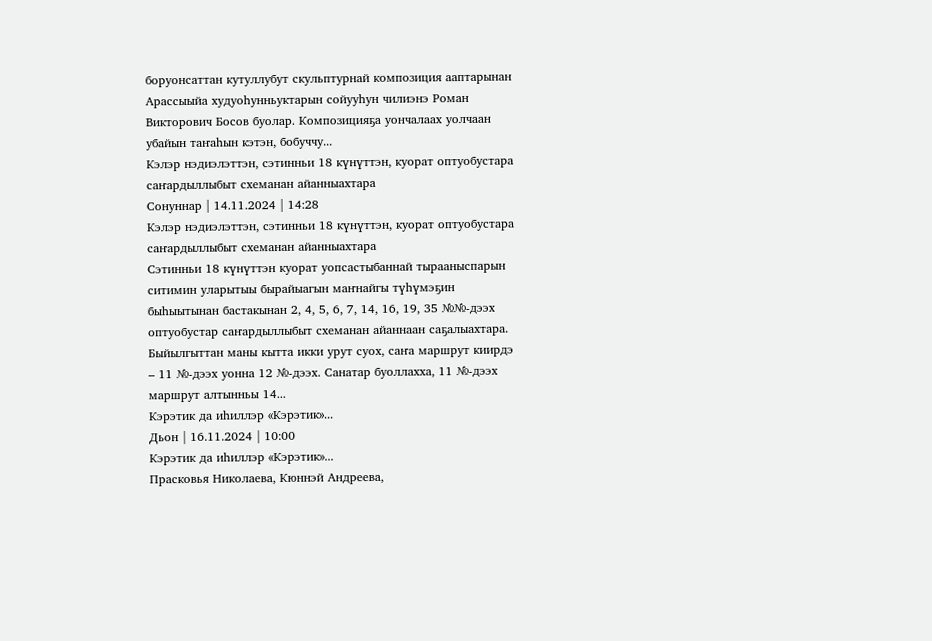боруонсаттан кутуллубут скульптурнай композиция ааптарынан Арассыыйа худуоһунньуктарын сойууһун чилиэнэ Роман Викторович Босов буолар. Композицияҕа уончалаах уолчаан убайын таҥаһын кэтэн, бобуччу...
Кэлэр нэдиэлэттэн, сэтинньи 18 күнүттэн, куорат оптуобустара саҥардыллыбыт схеманан айанныахтара
Сонуннар | 14.11.2024 | 14:28
Кэлэр нэдиэлэттэн, сэтинньи 18 күнүттэн, куорат оптуобустара саҥардыллыбыт схеманан айанныахтара
Сэтинньи 18 күнүттэн куорат уопсастыбаннай тырааныспарын ситимин уларытыы бырайыагын маҥнайгы түһүмэҕин быһыытынан бастакынан 2, 4, 5, 6, 7, 14, 16, 19, 35 №№-дээх оптуобустар саҥардыллыбыт схеманан айаннаан саҕалыахтара. Быйылгыттан маны кытта икки урут суох, саҥа маршрут киирдэ – 11 №-дээх уонна 12 №-дээх. Санатар буоллахха, 11 №-дээх маршрут алтынньы 14...
Кэрэтик да иһиллэр «Кэрэтик»...
Дьон | 16.11.2024 | 10:00
Кэрэтик да иһиллэр «Кэрэтик»...
Прасковья Николаева, Кюннэй Андреева,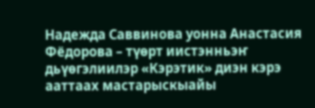Надежда Саввинова уонна Анастасия Фёдорова – түөрт иистэнньэҥ дьүөгэлиилэр «Кэрэтик» диэн кэрэ ааттаах мастарыскыайы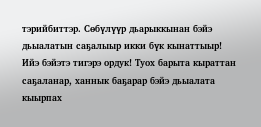тэрийбиттэр. Сөбүлүүр дьарыккынан бэйэ дьыалатын саҕалыыр икки бүк кынаттыыр!    Ийэ бэйэтэ тигэрэ ордук! Туох барыта кыраттан саҕаланар, ханнык баҕарар бэйэ дьыалата кыырпах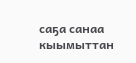саҕа санаа кыымыттан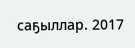саҕыллар. 2017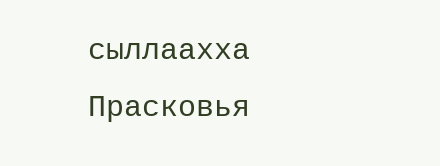сыллаахха Прасковья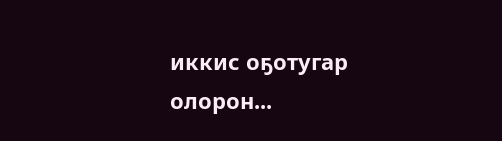иккис оҕотугар олорон...